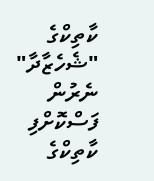ކާތިކްގެ "ޝެހެޒާދާ" ނެރުން ފަސްކޮށްފި
ކާތިކްގެ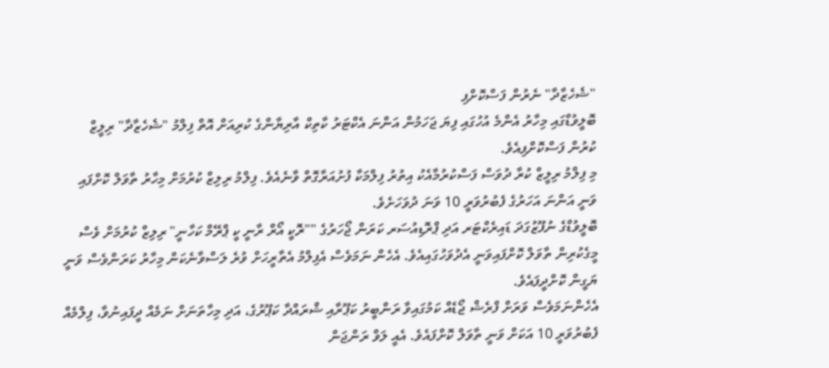"ޝެހެޒާދާ" ނެރުން ފަސްކޮށްފި
ބޮލީވުޑްގައި މިހާރު އެންމެ އުހުގައި ފިޔަ ޖަހަމުން އަންނަ އެކްޓަރު ކާތިކް އާރިޔާންގެ ކުރިއަށް އޮތް ފިލްމު "ޝެހެޒާދާ" ރިލީޒް ކުރުން ފަސްކޮށްފިއެވެ.
މި ފިލްމު ރިލީޒް ކުރާ ދުވަސް ފަސްކުރުމާއެކު އިތުރު ފިލްމަކާ ފުށުއަރާގޮތް ވާނެއެވެ. ފިލްމު ރިލިޒް ކުރުމަށް މިހާރު ތާވަލް ކޮށްފައި ވަނީ އަންނަ އަހަރުގެ ފެބުރުވަރީ 10 ވަނަ ދުވަހަށެވެ.
ބޮލީވުޑްގެ ނުފޫޒުގަދަ ޑައިރެކްޓަރ އަދި ޕްރޮޑިއުސަރ ކަރަން ޖޯހަރުގެ ""ރޮކީ އޯރް ރާނީ ކީ ޕްރޭމް ކަހާނީ" ރިލިޒް ކުރުމަށް ވެސް މީގެކުރިން ތާވަލް ކޮށްފައިވަނީ އެދުވަހުގައިއެވެ. އެހެން ނަމަވެސް އެފިލްމު އެތާރީހަށް ވުރެ ލަސްވާނެކަން މިހާރު ކަރަންވެސް ވަނީ ޔަގީން ކޮށްދީފައެވެ.
އެހެންނަމަވެސް ވަރަށް ފްރެޝް ޖޯޑެއް ކަމުގައިވާ ރަންބީރު ކަޕޫރާއި ޝްރައްދާ ކަޕޫރުގެ، އަދި މިހާތަނަށް ނަމެއް ދީފައިނުވާ، ފިލްމެއް ފެބުރުވަރީ 10 އަކަށް ވަނީ ތާވަލް ކޮށްފައެވެ. އެއީ ލަވް ރަންޖަން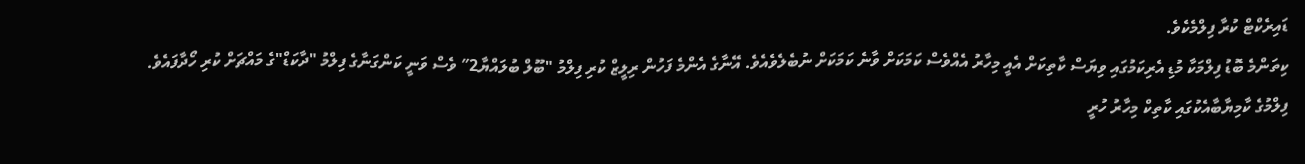ޑައިރެކްޓް ކުރާ ފިލްމެކެވެ.
ކިތަންމެ ބޮޑު ފިލްމަކާ މުޑި އެރިކަމުގައި ވިޔަސް ކާތިކަށް އެއީ މިހާރު އެއްވެސް ކަމަކަށް ވާނެ ކަމަކަށް ނުބެލެވެއެވެ. އޭނާގެ އެންމެ ފަހުން ރިލީޒް ކުރި ފިލްމު "ބޫލް ބުލައްޔާ2″ ވެސް ވަނީ ކަންގަނާގެ ފިލްމު "ދާކަޑް"ގެ މައްޗަށް ކުރި ހޯދާފައެވެ.
ފިލްމުގެ ކާމިޔާބާއެކުގައި ކާތިކް މިހާރު ހުރީ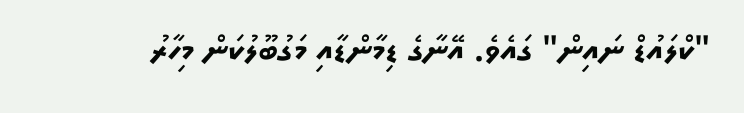"ކްލައުޑް ނައިން" ގައެވެ. އޭނާގެ ޑިމާންޑާއި މަގުބޫލުކަން މިހާރު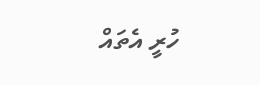ހުރީ އެތައް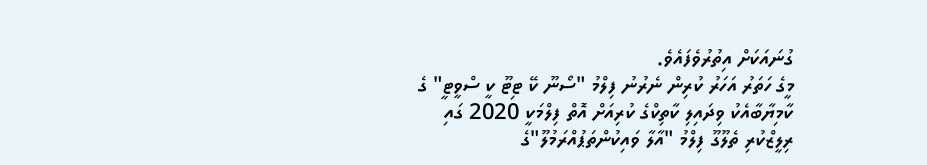ގުނައަކަށް އިތުރުވެފައެވެ.
މީގެ ހަތަރު އަހަރު ކުރިން ނެރުނު ފިލްމު "ސޯނޫ ކޭ ޓިޓޫ ކީ ސްވީޓީ" ގެ ކާމިޔާބާއެކު ވިދައިލި ކާތިކްގެ ކުރިއަށް އޮތް ފިލްމަކީ 2020 ގައި ރިލީޒްކުރި ތެލޫގޫ ފިލްމު "އާލާ ވައިކުންތަޕުއްރަމުލޫ"ގެ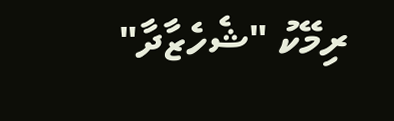ރިމޭކު "ޝެހެޒާދާ"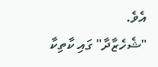އެވެ.
"ޝެހެޒާދާ" ގައި ކާތިކާ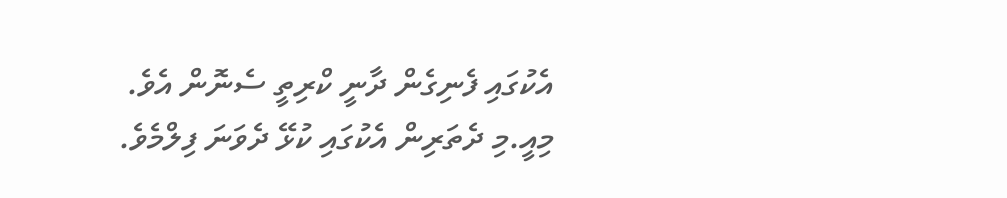އެކުގައި ފެނިގެން ދާނީ ކްރިތީ ސެނޮން އެވެ. މިއީ.މި ދެތަރިން އެކުގައި ކުޅޭ ދެވަނަ ފިލްމެވެ.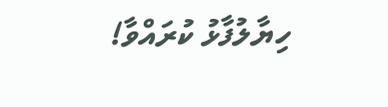ހިޔާލުފާޅު ކުރައްވާ!